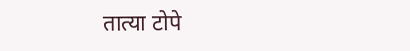तात्या टोपे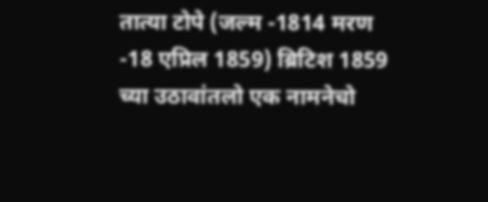तात्या टोपे (जल्म -1814 मरण -18 एप्रिल 1859) ब्रिटिश 1859 च्या उठावांतलो एक नामनेचो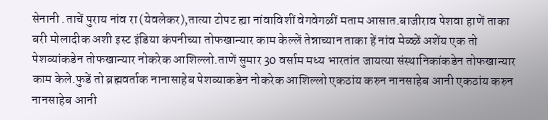सेनानी .ताचें पुराय नांव रा(येवलेकर),तात्या टोपट ह्या नांवाविशीं वेगवेगळीं मताम आसात.बाजीराव पेशवा हाणें ताका बरी मोलादीक अशी इस्ट इंडिया कंपनीच्या तोफखान्यार काम केल्लें तेन्नाच्यान ताका हें नांव मेळ्ळें अशेंय एक तो पेशव्यांकडेन तोफखान्यार नोकरेक आशिल्लो.ताणें सुमार 30 वर्साम मध्य भारतांत जायत्या संस्थानिकांकडेन तोफखान्यार काम केले.फुडें तो ब्रह्मवर्ताक नानासाहेब पेशव्याकडेन नोकरेक आशिल्लो एकठांय करुन नानसाहेब आनी एकठांय करुन नानसाहेब आनी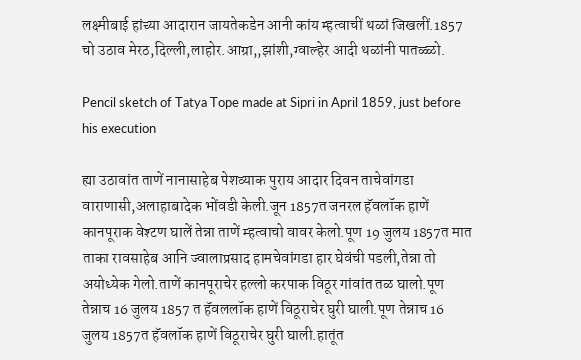लक्ष्मीबाई हांच्या आदारान जायतेकडेन आनी कांय म्हत्वाचीं थळां जिखलीं.1857 चो उठाव मेरठ,दिल्ली,लाहोर.आग्रा,,झांशी,ग्वाल्हेर आदी थळांनी पातळ्ळो.

Pencil sketch of Tatya Tope made at Sipri in April 1859, just before his execution

ह्या उठावांत ताणें नानासाहेब पेशव्याक पुराय आदार दिवन ताचेवांगडा वाराणासी,अलाहाबादेक भोंवडी केली.जून 1857त जनरल हॅवलॉक हाणें कानपूराक वेश्टण घालें तेन्ना ताणें म्हत्वाचो वावर केलो.पूण 19 जुलय 1857त मात ताका रावसाहेब आनि ज्वालाप्रसाद हामचेवांगडा हार घेवंची पडली,तेन्ना तो अयोध्येक गेलो.ताणें कानपूराचेर हल्लो करपाक विठूर गांवांत तळ घालो.पूण तेन्नाच 16 जुलय 1857 त हॅवललॉक हाणें विठूराचेर घुरी घाली.पूण तेन्नाच 16 जुलय 1857त हॅवलॉक हाणें विठूराचेर घुरी घाली.हातूंत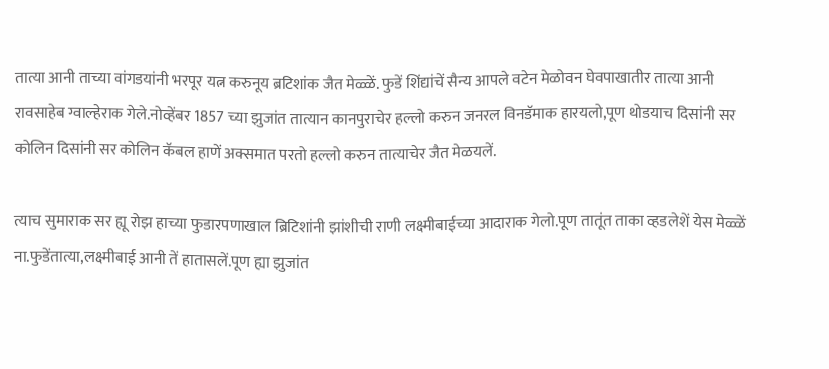तात्या आनी ताच्या वांगडयांनी भरपूर यत्न करुनूय ब्रटिशांक जैत मेळ्ळें. फुडें शिंद्यांचें सैन्य आपले वटेन मेळोवन घेवपाखातीर तात्या आनी रावसाहेब ग्वाल्हेराक गेले.नोव्हेंबर 1857 च्या झुजांत तात्यान कानपुराचेर हल्लो करुन जनरल विनडॅमाक हारयलो,पूण थोडयाच दिसांनी सर कोलिन दिसांनी सर कोलिन कॅबल हाणें अक्समात परतो हल्लो करुन तात्याचेर जैत मेळयलें.

त्याच सुमाराक सर ह्यू रोझ हाच्या फुडारपणाखाल ब्रिटिशांनी झांशीची राणी लक्ष्मीबाईच्या आदाराक गेलो.पूण तातूंत ताका व्हडलेशें येस मेळ्ळें ना.फुडेंतात्या,लक्ष्मीबाई आनी तें हातासलें.पूण ह्या झुजांत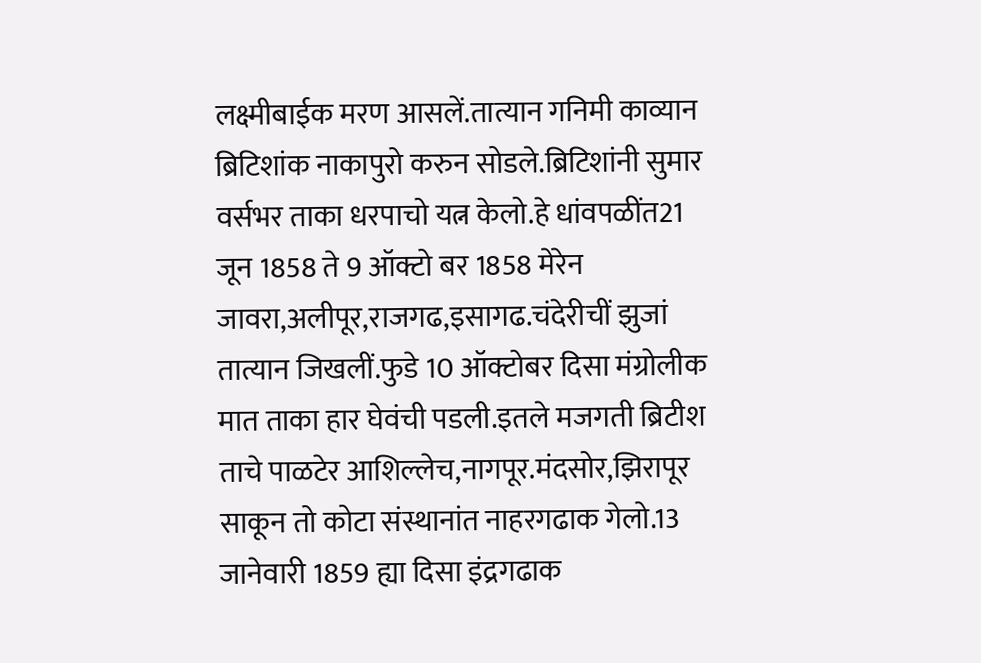लक्ष्मीबाईक मरण आसलें.तात्यान गनिमी काव्यान ब्रिटिशांक नाकापुरो करुन सोडले.ब्रिटिशांनी सुमार वर्सभर ताका धरपाचो यत्न केलो.हे धांवपळींत21 जून 1858 ते 9 ऑक्टो बर 1858 मेरेन जावरा,अलीपूर,राजगढ,इसागढ.चंदेरीचीं झुजां तात्यान जिखलीं.फुडे 10 ऑक्टोबर दिसा मंग्रोलीक मात ताका हार घेवंची पडली.इतले मजगती ब्रिटीश ताचे पाळटेर आशिल्लेच,नागपूर.मंदसोर,झिरापूर साकून तो कोटा संस्थानांत नाहरगढाक गेलो.13 जानेवारी 1859 ह्या दिसा इंद्रगढाक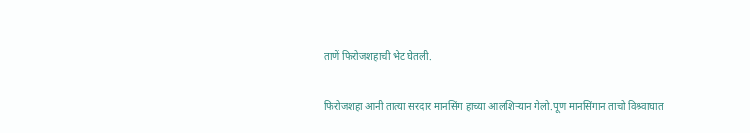ताणें फिरोजशहाची भेट घेतली.

फिरोजशहा आनी तात्या सरदार मानसिंग हाच्या आलशिऱ्यान गेलो.पूण मानसिंगान ताचो विश्र्वाघात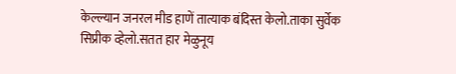केल्ल्यान जनरल मीड हाणें तात्याक बंदिस्त केलो.ताका सुर्वेक सिप्रीक व्हेलो.सतत हार मेळुनूय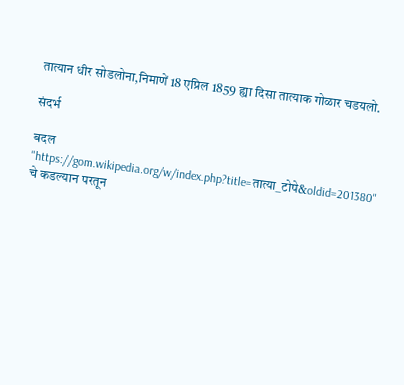तात्यान धीर सोडलोना,निमाणें 18 एप्रिल 1859 ह्या दिसा तात्याक गोळार चडयलो.

संदर्भ

बदल
"https://gom.wikipedia.org/w/index.php?title=तात्या_टोपे&oldid=201380" चे कडल्यान परतून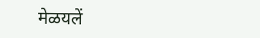मेळयलें